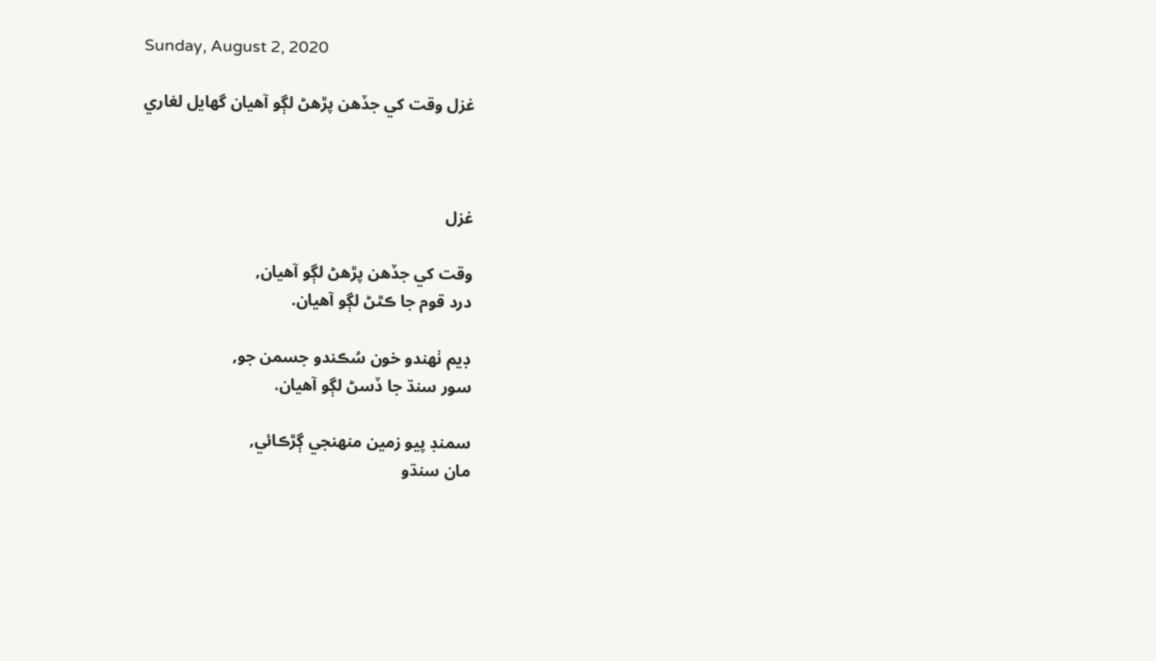Sunday, August 2, 2020

غزل وقت کي جڏهن پڙهڻ لڳو آهيان گهايل لغاري



غزل

وقت کي جڏھن پڙھڻ لڳو آھيان,
درد قوم جا ڪٿڻ لڳو آھيان.

ڊيم ٺھندو خون سُڪندو جسمن جو,
سور سنڌ جا ڏسڻ لڳو آھيان.

سمنڊ پيو زمين منهنجي ڳڙڪائي,
مان سنڌو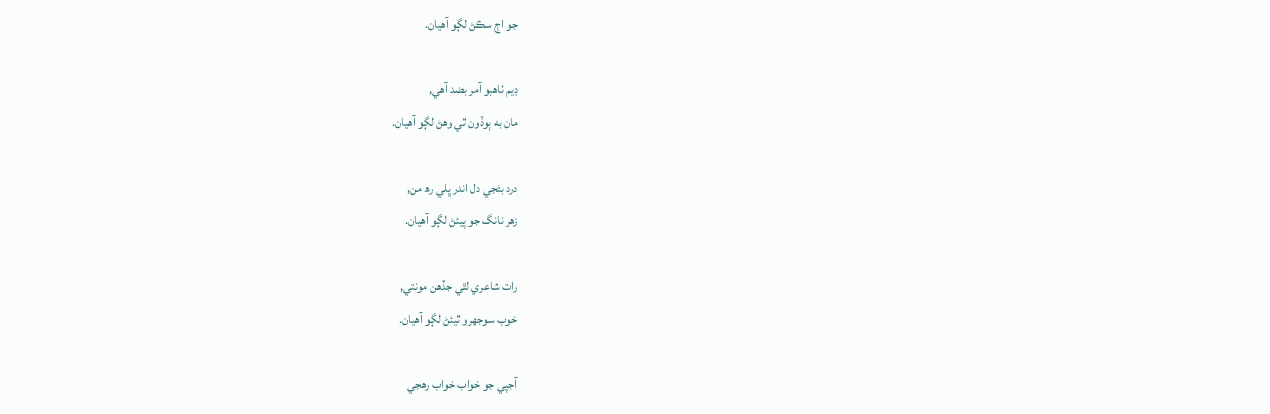جو اڄ سڪڻ لڳو آھيان.

ڊيم ٺاهبو آمر بضد آھي,
مان به ٻوڏون ٿي وهڻ لڳو آھيان.

درد بڻجي دل اندر ڀلي رھ من,
زهر نانگ جو پيئڻ لڳو آھيان.

رات شاعري لٿي جڏھن مونتي,
خوب سوجهرو ٿيئڻ لڳو آھيان.

آجپي جو خواب خواب رهجي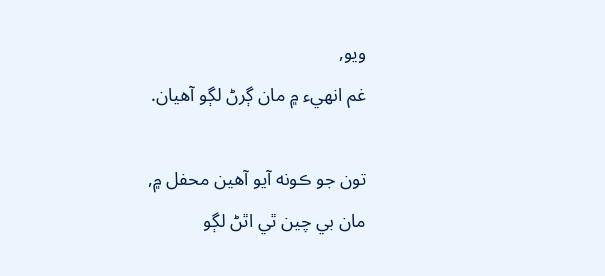ويو,
غم انهيء ۾ مان ڳرڻ لڳو آھيان.

تون جو ڪونه آيو آھين محفل ۾,
مان بي چين ٿي اٿڻ لڳو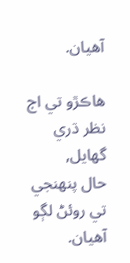آھيان.

هاڪڙو تي اڄ نظر ڌري گهايل,
حال پنهنجي تي روئڻ لڳو آھيان.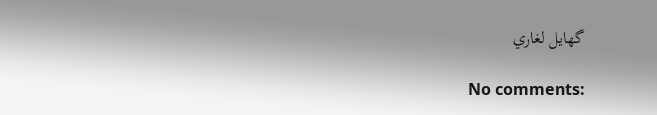گهايل لغاري

No comments: